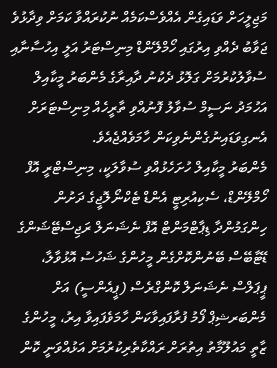މަޖިލީހަށް ވަޑައިގެން އެއްވެސްކަމެއް ނުކުރައްވާ ކަމަށް ވިދާޅުވެ ޖަވާބު ދެއްވި އިރުގައި ހޯމްލޭންޑް މިނިސްޓަރު އަލީ އިހުސާނާއި ސުވާލުކުރުމަށް ގަލޮޅު ދެކުނު ދާއިރާގެ މެންބަރު މީކާއިލް އަހުމަދު ނަސީމް ސުވާލު ފޮނުއްވި ތާރީހެއް މިނިސްޓަރަށް އެނގިވަޑައިނުގެންނެވިކަން ހާމަވެއްޖެއެވެ.
މެންބަރު މީކާއިލް ހުށަހެޅުއްވި ސުވާލަކީ، މިނިސްޓްރީ އޮފް ހޯމްލޭންޑް، ސެކިއުރިޓީ އެންޑް ޓެކްނޯލޮޖީގެ ދަށުން ހިންގަމުންދާ ޑިޕާޓްމަންޓް އޮފް ނެޝަނަލް ރަޖިސްޓޭޝަންގެ ޑޭޓާބޭސް ބޭނުންކޮށްގެން މީހުންގެ ޝަހުސު އޮޅުވާލާ، ޕީޕަލްސް ނެޝަނަލް ކޮންގްރެސް (ޕީއެންސީ) އަށް މެންބަރޝިޕް ފޯމު ފުރާފައިވާކަން ހާމަވެފައިވާ އިރު، މީހުންގެ ޒާތީ މައުލޫމާތު އިތުރަށް ރައްކާތެރިކުރުމަށް އަޅުއްވަނީ ކޮން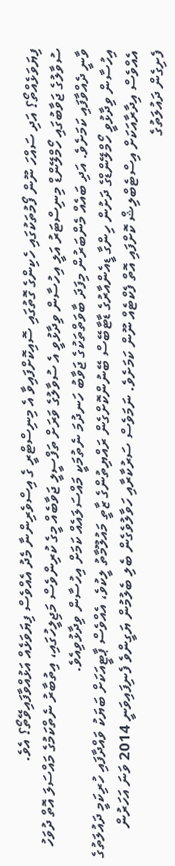ފިޔަވަޅެއްތޯ؟ އަދި ސައްހަ ނޫން ފޯމުތަކުގައި ހެކިންގެ ގޮތުގައި ސޮއިކޮށްފައިވާ އެ މިނިސްޓްރީ ގެ އިސްވެރިންނާ މެދު އެއްވެސް ފިޔަވަޅެއް އަޅުއްވާފައިވޭތޯ؟ އެވެ.
ސުވާލުގެ ޖަވާބުގައި ހޯމްލޭންޑް މިނިސްޓަރު އަލީ އިހުސާން ވިދާޅުވީ އެ ސުވާލުގެ ވަރަށް ތަފްސީލީ ޖަވާބެއް މީގެ ކުރިންވެސް މަޖިލީހުގައި، އިތުބާރު ނެތްކަމުގެ މައްސަލަ އޮތް ދުވަހު ވާނީ ދެއްވާފައި ކަމަށެވެ. އަދި ބައެއް މެންބަރުން މިފަދަ ބާވަތްތަކުގެ ޖަވާބު ހަނދުމަ ނެތުމަކީ މައްސަލައެއް ކަމަށް އިހުސާން ވިދާޅުވިއެވެ.
އިހުސާން ވިދާޅުވީ ހޯމްލޭންޑްގެ ދަށުން ހިންގާ ޑީއެންއާރުގެ ޑާޓާބޭސް ބޭނުންކޮށްގެން ރައްޔިތުންގެ ޒާތީ މައުލޫމާތު ލީކުވެ، އެއްވެސް ޕާޓީއަކަށް ބަޔަކު ވައްދާފައި ހުރިކަމީ ދައުލަތުގެ އެއްވެސް އިދާރާއަކަށް އިސްޓެބްލިޝް ކޮށްފައި އޮތް ފެކްޓެއް ނޫން ކަމަށެވެ. ނަމަވެސް ސަރުކާރާއި ހަވާލުވެގެން ބެލި ބެލުމުން ޔަގީންވެ ފެނިފައިވަނީ 2014 ވަނަ އަހަރުން ފެށިގެން ދައުލަތުގެ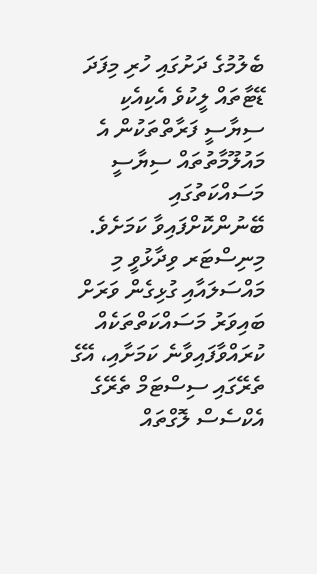ބެލުމުގެ ދަށުގައި ހުރި މިފަދަ ޑޭޓާތައް ލީކުވެ އެކިއެކި ސިޔާސީ ފަރާތްތަކުން އެ މައުލޫމާތުތައް ސިޔާސީ މަސައްކަތުގައި ބޭނުންކޮށްފައިވާ ކަމަށެވެ.
މިނިސްޓަރ ވިދާޅުވީ މި މައްސަލައާއި ގުޅިގެން ވަރަށް ބައިވަރު މަސައްކަތްތަކެއް ކުރައްވާފައިވާނެ ކަމަށާއި، އޭގެ ތެރޭގައި ސިސްޓަމް ތެރޭގެ އެކްސެސް ލޮގްތައް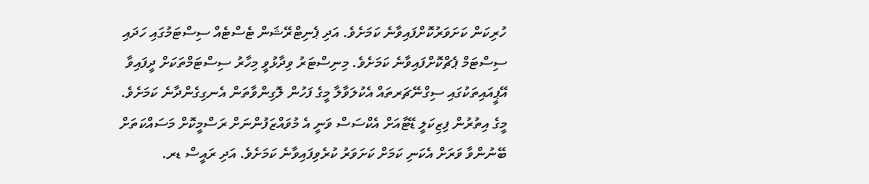ހުރިކަން ކަށަވަރުކޮށްފައިވާނެ ކަމަށެވެ. އަދި ޕެނިޓްރޭޝަން ޓެސްޓެއް ސިސްޓަމުގައި ހަދައި ސިސްޓަމް ޕެޗްކޮށްފައިވާނެ ކަމަށެވެ. މިނިސްޓަރު ވިދާޅުވީ މިހާރު ސިސްޓަމްތަކަށް ދީފައިވާ އޭޕީއައިތަކުގައި ސިގްނޭޗަރތައް އެކުލަވާލާ މީގެ ފަހުން ލޮގިންވާތަން އެނގިގެންދާނެ ކަމަށެވެ.
މީގެ އިތުރުން ފިޒިކަލީ ޑޭޓާއަށް އެކްސަސް ވަނީ އެ މުވައްޒަފުންނަށް ރަސްމީކޮށް މަސައްކަތަށް ބޭނުންވާ ވަރަށް އެކަނި ކަމަށް ކަށަވަރު ކުރެވިފައިވާނެ ކަމަށެވެ. އަދި ރައީސް ޑރ.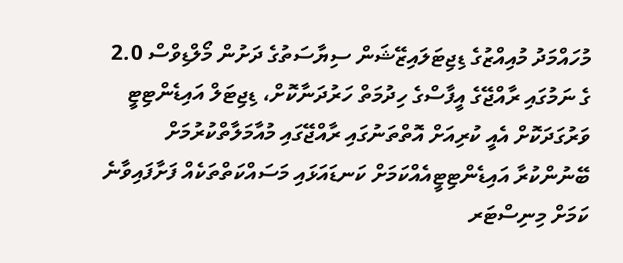މުހައްމަދު މުއިއްޒުގެ ޑިޖިޓަލައިޒޭޝަން ސިޔާސަތުގެ ދަށުން މޯލްޑިވްސް 2.0 ގެ ނަމުގައި ރާއްޖޭގެ އީފާސްގެ ހިދުމަތް ހަރުދަނާކޮށް، ޑިޖިޓަލް އައިޑެންޓިޓީ ވަރުގަދަކޮށް އެއީ ކުރިއަށް އޮތްތަނުގައި ރާއްޖޭގައި މުއާމަލާތްކުރުމަށް ބޭނުންކުރާ އައިޑެންޓިޓީއެއްކަމަށް ކަނޑައަޅައި މަސައްކަތްތަކެއް ފަށާފައިވާނެ ކަމަށް މިނިސްޓަރ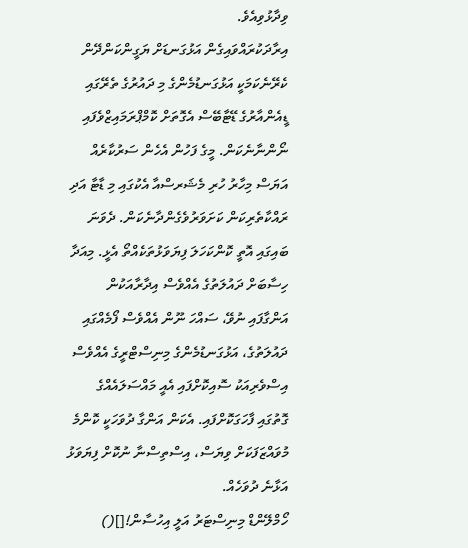ވިދާޅުވިއެވެ.
އިރާދަކުރައްވައިގެން އަޅުގަނޑަށް ޔަގީންކަންދޭން ކެރޭނެކަމަކީ އަޅުގަނޑުމެންގެ މި ދައުރުގެ ތެރޭގައި ޑީއެންއާރުގެ ޑޭޓާބޭސް އެގޮތަށް ކޮމްޕްރަމައިޒްވެފައި ނޯންނާނެކަން. މީގެ ފަހުން އެހެން ސަރުކާރެއް އަޔަސް މިހާރު ހުރި މެޝަރސްއާ އެކުގައި މި ޑާޓާ އަދި ރައްކާތެރިކަން ކަށަވަރުވެގެންދާނެކަން. ދެވަނަ ބައިގައި އޮތީ ކޮންކަހަލަ ފިޔަވަޅުތަކެއްތޯ އެޅީ. މިއަދާ ހިސާބަށް ދައުލަތުގެ އެއްވެސް އިދާރާއަކުން އަންގާފައި ނުވޭ، ސައްހަ ނޫން އެއްވެސް ފޯމެއްގައި ދައުލަތުގެ، އަޅުގަނޑުމެންގެ މިނިސްޓްރީގެ އެއްވެސް އިސްވެރިއަކު ސޮއިކޮށްފައި އެއީ މައްސަލައެއްގެ ގޮތުގައި ފާހަގަކޮށްފައި. އެކަން އަންގާ ދުވަހަކީ ކޮންމެ މުވައްޒަފަކަށް ވިޔަސް، އިސްތިސްނާ ނުކޮށް ފިޔަވަޅު އަޅާނެ ދުވަހެއް.
ހޯމްލޭންޑް މިނިސްޓަރު އަލީ އިހުސާން![]()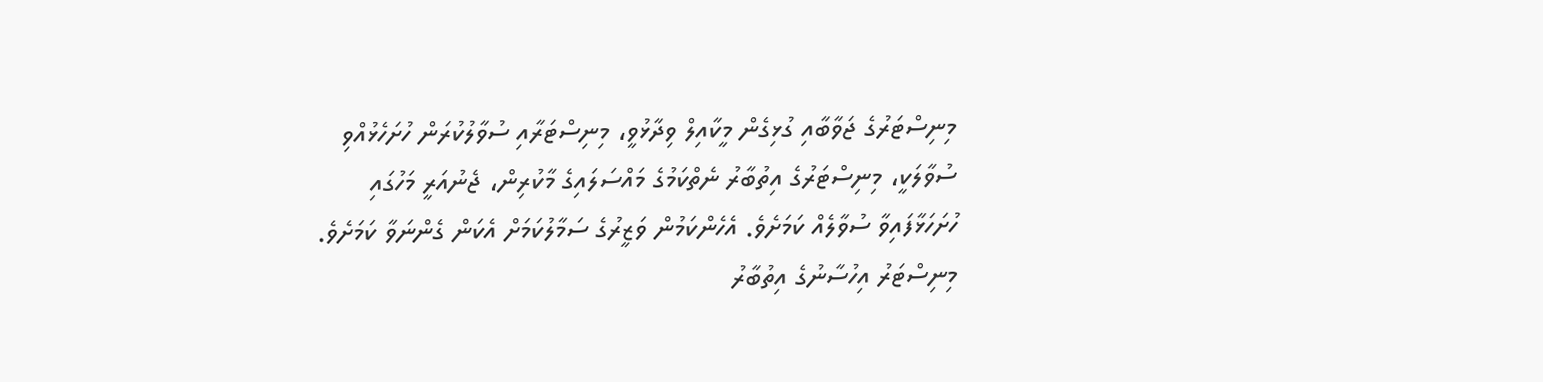މިނިސްޓަރުގެ ޖަވާބާއި ގުޅިގެން މީކާއިލް ވިދާޅުވީ، މިނިސްޓަރާއި ސުވާލުކުރަން ހުށަހެޅުއްވި ސުވާލަކީ، މިނިސްޓަރުގެ އިތުބާރު ނެތްކަމުގެ މައްސަލައިގެ މާކުރިން، ޖެނުއަރީ މަހުގައި ހުށަހަޅާފައިވާ ސުވާލެއް ކަމަށެވެ. އެހެންކަމުން ވަޒީރުގެ ސަމާލުކަމަށް އެކަން ގެންނަވާ ކަމަށެވެ.
މިނިސްޓަރު އިހުސާނުގެ އިތުބާރު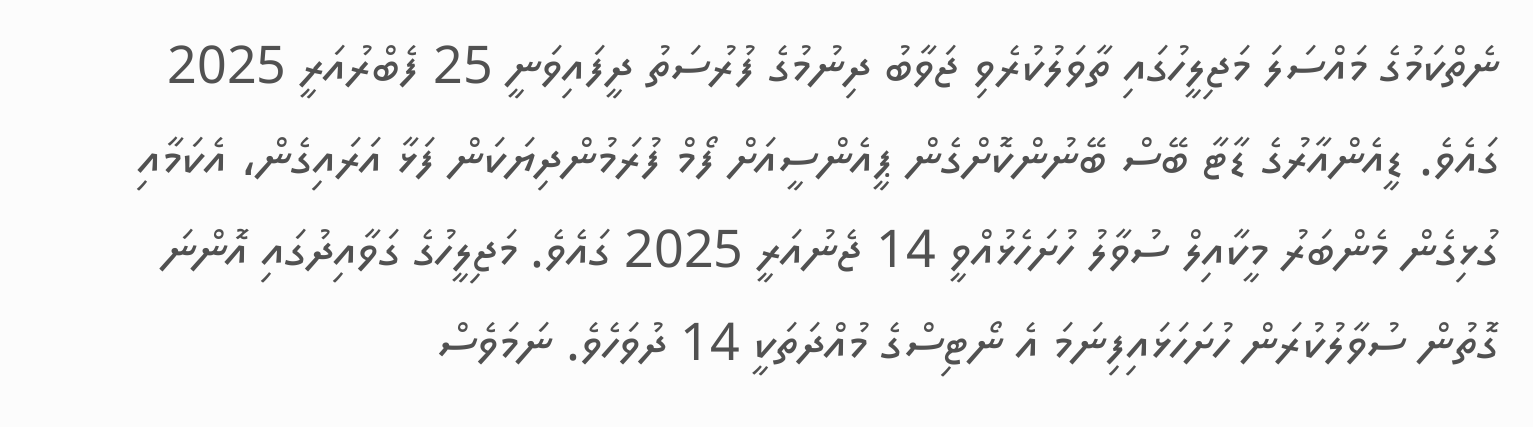ނެތްކަމުގެ މައްސަލަ މަޖިލީހުގައި ތާވަލުކުރެވި ޖަވާބު ދިނުމުގެ ފުރުސަތު ދީފައިވަނީ 25 ފެބްރުއަރީ 2025 ގައެވެ. ޑީއެންއާރުގެ ޑާޓާ ބޭސް ބޭނުންކޮށްގެން ޕީއެންސީއަށް ފޯމް ފުރަމުންދިޔަކަން ފަޅާ އަރައިގެން، އެކަމާއި ގުޅިގެން މެންބަރު މީކާއިލް ސުވާލު ހުށަހެޅުއްވީ 14 ޖެނުއަރީ 2025 ގައެވެ. މަޖިލީހުގެ ގަވާއިދުގައި އޮންނަ ގޮތުން ސުވާލުކުރަން ހުށަހަޅައިފިނަމަ އެ ނޯޓިސްގެ މުއްދަތަކީ 14 ދުވަހެވެ. ނަމަވެސް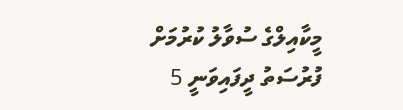މީކާއިލްގެ ސުވާލު ކުރުމަށް ފުރުސަތު ދީފައިވަނީ 5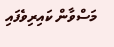މަސްވާން ކައިރިވެފައި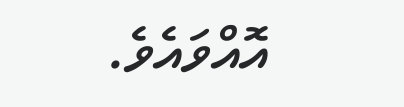އޮއްވައެވެ.